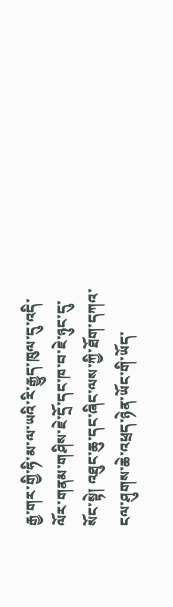རྒྱ་གར་གྱི་ཧི་མ་ལ་ཡའི་རི་རྒྱུད་ཁུལ་དུ་འདི་ལོར་གནམ་གཤིས་ཇེ་དྲོ་དང་ཁ་བ་ཇེ་ཉུང་དུ་སོང་སྟེ། འཐུང་ཆུ་དང་ཞིང་ལས་ཀྱི་ཐོག་དཀའ་ངལ་ཤུགས་ཆེ་འཕྲད་ཉེན་ཡོང་གི་ཡོད་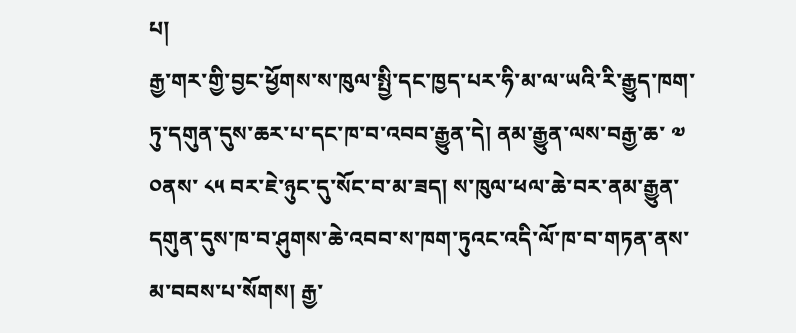པ།
རྒྱ་གར་གྱི་བྱང་ཕྱོགས་ས་ཁུལ་སྤྱི་དང་ཁྱད་པར་ཧི་མ་ལ་ཡའི་རི་རྒྱུད་ཁག་ཏུ་དགུན་དུས་ཆར་པ་དང་ཁ་བ་འབབ་རྒྱུན་དེ། ནམ་རྒྱུན་ལས་བརྒྱ་ཆ་ ༧ ༠ནས་ ༨༥ བར་ཇེ་ཉུང་དུ་སོང་བ་མ་ཟད། ས་ཁུལ་ཕལ་ཆེ་བར་ནམ་རྒྱུན་དགུན་དུས་ཁ་བ་ཤུགས་ཆེ་འབབ་ས་ཁག་ཏུའང་འདི་ལོ་ཁ་བ་གཏན་ནས་མ་བབས་པ་སོགས། རྒྱ་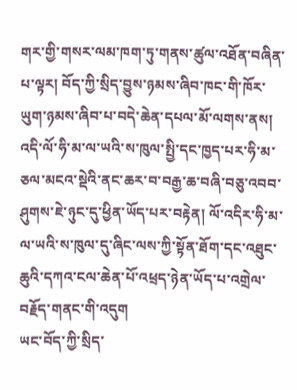གར་གྱི་གསར་ལམ་ཁག་ཏུ་གནས་ཚུལ་འཐོན་བཞིན་པ་ལྟར། བོད་ཀྱི་སྲིད་བྱུས་ཉམས་ཞིབ་ཁང་གི་ཁོར་ཡུག་ཉམས་ཞིབ་པ་བདེ་ཆེན་དཔལ་མོ་ལགས་ནས། འདི་ལོ་ཧི་མ་ལ་ཡའི་ས་ཁུལ་སྤྱི་དང་ཁྱད་པར་ཧི་མ་ཅལ་མངའ་སྡེའི་ནང་ཆར་བ་བརྒྱ་ཆ་བཞི་བཅུ་འབབ་ཤུགས་ཇེ་ཉུང་དུ་ཕྱིན་ཡོད་པར་བརྟེན། ལོ་འདིར་ཧི་མ་ལ་ཡའི་ས་ཁུལ་དུ་ཞིང་ལས་ཀྱི་སྟོན་ཐོག་དང་འཐུང་ཆུའི་དཀའ་ངལ་ཆེན་པོ་འཕྲད་ཉེན་ཡོད་པ་འགྲེལ་བརྗོད་གནང་གི་འདུག
ཡང་བོད་ཀྱི་སྲིད་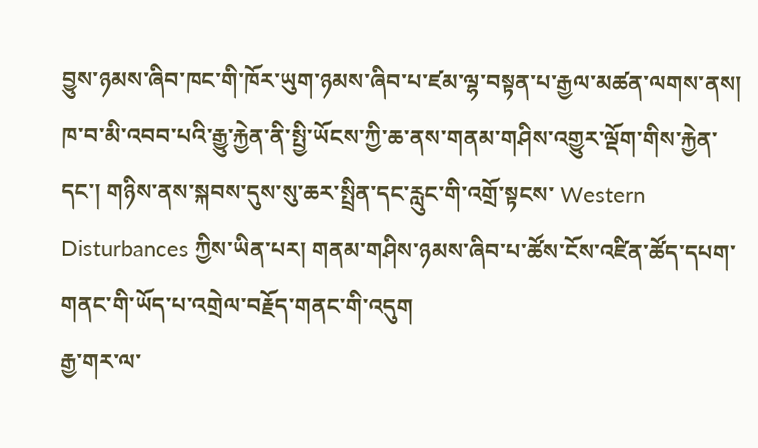བྱུས་ཉམས་ཞིབ་ཁང་གི་ཁོར་ཡུག་ཉམས་ཞིབ་པ་ཛམ་ལྷ་བསྟན་པ་རྒྱལ་མཚན་ལགས་ནས། ཁ་བ་མི་འབབ་པའི་རྒྱུ་རྐྱེན་ནི་སྤྱི་ཡོངས་ཀྱི་ཆ་ནས་གནམ་གཤིས་འགྱུར་ལྡོག་གིས་རྐྱེན་དང་། གཉིས་ནས་སྐབས་དུས་སུ་ཆར་སྤྲིན་དང་རླུང་གི་འགྲོ་སྟངས་ Western Disturbances ཀྱིས་ཡིན་པར། གནམ་གཤིས་ཉམས་ཞིབ་པ་ཚོས་ངོས་འཛིན་ཚོད་དཔག་གནང་གི་ཡོད་པ་འགྲེལ་བརྗོད་གནང་གི་འདུག
རྒྱ་གར་ལ་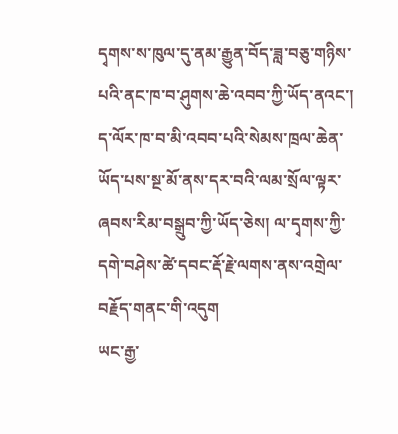དྭགས་ས་ཁུལ་དུ་ནམ་རྒྱུན་བོད་ཟླ་བཅུ་གཉིས་པའི་ནང་ཁ་བ་ཤུགས་ཆེ་འབབ་ཀྱི་ཡོད་ནའང་། ད་ལོར་ཁ་བ་མི་འབབ་པའི་སེམས་ཁྲལ་ཆེན་ཡོད་པས་སྔ་མོ་ནས་དར་བའི་ལམ་སྲོལ་ལྟར་ཞབས་རིམ་བསྒྲུབ་ཀྱི་ཡོད་ཅེས། ལ་དྭགས་ཀྱི་དགེ་བཤེས་ཚེ་དབང་རྡོ་རྗེ་ལགས་ནས་འགྲེལ་བརྗོད་གནང་གི་འདུག
ཡང་རྒྱ་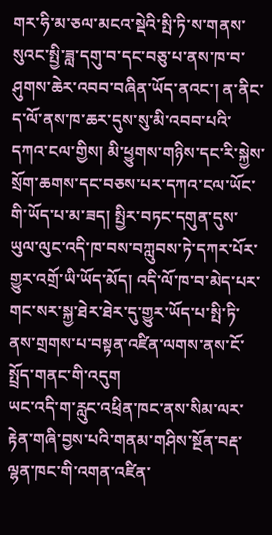གར་ཧི་མ་ཅལ་མངའ་སྡེའི་སྤི་ཏི་ས་གནས་སུའང་སྤྱི་ཟླ་དགུ་བ་དང་བཅུ་པ་ནས་ཁ་བ་ཤུགས་ཆེར་འབབ་བཞིན་ཡོད་ནའང་། ན་ནིང་ད་ལོ་ནས་ཁ་ཆར་དུས་སུ་མི་འབབ་པའི་དཀའ་ངལ་གྱིས། མི་ཕྱུགས་གཉིས་དང་རི་སྐྱེས་སྲོག་ཆགས་དང་བཅས་པར་དཀའ་ངལ་ཡོང་གི་ཡོད་པ་མ་ཟད། སྤྱིར་བཏང་དགུན་དུས་ཡུལ་ལུང་འདི་ཁ་བས་བཀླུབས་ཏེ་དཀར་པོར་གྱུར་འགྲོ་ཡི་ཡོད་མོད། འདི་ལོ་ཁ་བ་མེད་པར་གང་སར་སྐྱ་ཐེར་ཐེར་དུ་གྱུར་ཡོད་པ་སྤི་ཏི་ནས་གྲགས་པ་བསྟན་འཛིན་ལགས་ནས་ངོ་སྤྲོད་གནང་གི་འདུག
ཡང་འདི་ག་རླུང་འཕྲིན་ཁང་ནས་སིམ་ལར་རྟེན་གཞི་བྱས་པའི་གནམ་གཤིས་སྔོན་བརྡ་ལྷན་ཁང་གི་འགན་འཛིན་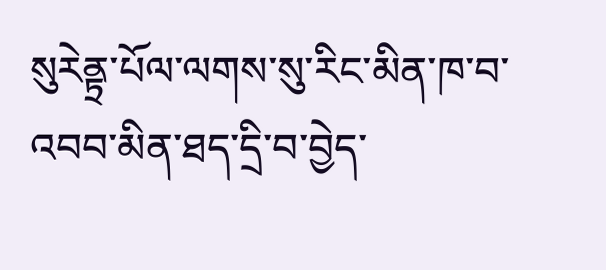སུརེནྟྲ་པོལ་ལགས་སུ་རིང་མིན་ཁ་བ་འབབ་མིན་ཐད་དྲི་བ་བྱེད་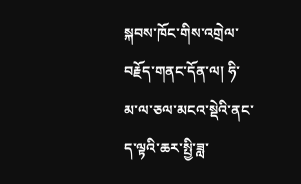སྐབས་ཁོང་གིས་འགྲེལ་བརྗོད་གནང་དོན་ལ། ཧི་མ་ལ་ཅལ་མངའ་སྡེའི་ནང་ད་ལྟའི་ཆར་སྤྱི་ཟླ་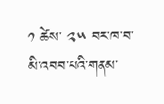༡ ཚེས་ ༢༥ བར་ཁ་བ་མི་འབབ་པའི་གནམ་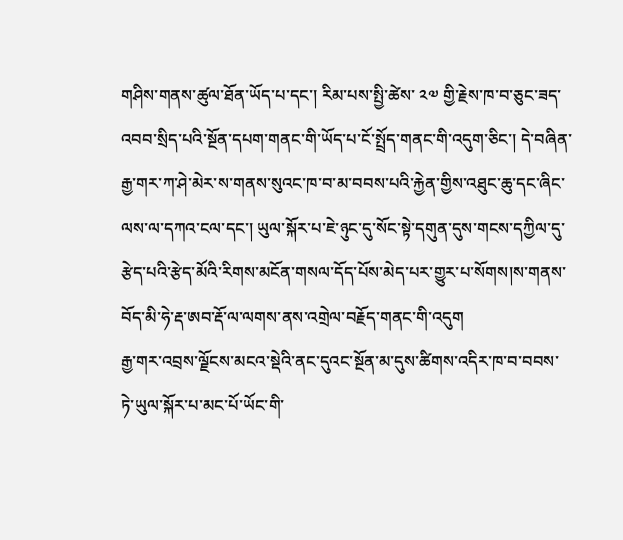གཤིས་གནས་ཚུལ་ཐོན་ཡོད་པ་དང་། རིམ་པས་སྤྱི་ཚེས་ ༢༧ གྱི་རྗེས་ཁ་བ་ཅུང་ཟད་འབབ་སྲིད་པའི་སྔོན་དཔག་གནང་གི་ཡོད་པ་ངོ་སྤྲོད་གནང་གི་འདུག་ཅིང་། དེ་བཞིན་རྒྱ་གར་ཀ་ཤེ་མེར་ས་གནས་སུའང་ཁ་བ་མ་བབས་པའི་རྐྱེན་གྱིས་འཐུང་ཆུ་དང་ཞིང་ལས་ལ་དཀའ་ངལ་དང་། ཡུལ་སྐོར་པ་ཇེ་ཉུང་དུ་སོང་སྟེ་དགུན་དུས་གངས་དཀྱིལ་དུ་རྩེད་པའི་རྩེད་མོའི་རིགས་མངོན་གསལ་དོད་པོས་མེད་པར་གྱུར་པ་སོགས།ས་གནས་བོད་མི་ཧེ་རྡ་ཨབ་རྡོ་ལ་ལགས་ནས་འགྲེལ་བརྗོད་གནང་གི་འདུག
རྒྱ་གར་འབྲས་ལྗོངས་མངའ་སྡེའི་ནང་དུའང་སྔོན་མ་དུས་ཚིགས་འདིར་ཁ་བ་བབས་ཏེ་ཡུལ་སྐོར་པ་མང་པོ་ཡོང་གི་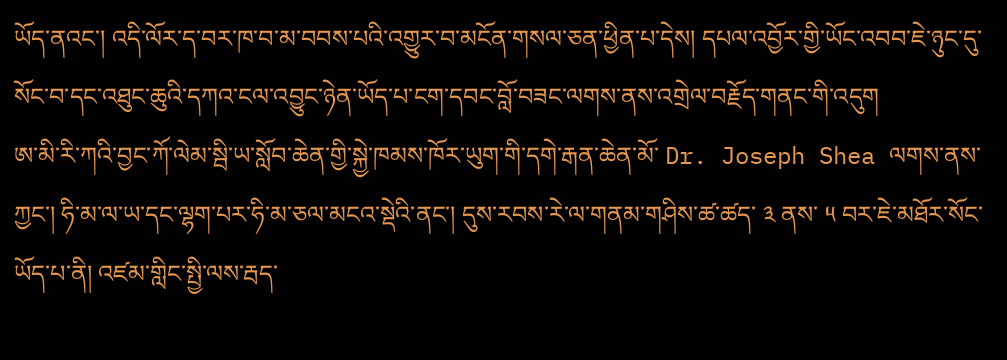ཡོད་ནའང་། འདི་ལོར་ད་བར་ཁ་བ་མ་བབས་པའི་འགྱུར་བ་མངོན་གསལ་ཅན་ཕྱིན་པ་དེས། དཔལ་འབྱོར་གྱི་ཡོང་འབབ་ཇེ་ཉུང་དུ་སོང་བ་དང་འཐུང་ཆུའི་དཀའ་ངལ་འབྱུང་ཉེན་ཡོད་པ་ངག་དབང་བློ་བཟང་ལགས་ནས་འགྲེལ་བརྗོད་གནང་གི་འདུག
ཨ་མི་རི་ཀའི་བྱང་ཀོ་ལེམ་སྦི་ཡ་སློབ་ཆེན་གྱི་སྐྱེ་ཁམས་ཁོར་ཡུག་གི་དགེ་རྒན་ཆེན་མོ་ Dr. Joseph Shea ལགས་ནས་ཀྱང་། ཧི་མ་ལ་ཡ་དང་ལྷག་པར་ཧི་མ་ཅལ་མངའ་སྡེའི་ནང་། དུས་རབས་རེ་ལ་གནམ་གཤིས་ཚ་ཚད་ ༣ ནས་ ༥ བར་ཇེ་མཐོར་སོང་ཡོད་པ་ནི། འཛམ་གླིང་སྤྱི་ལས་རྦད་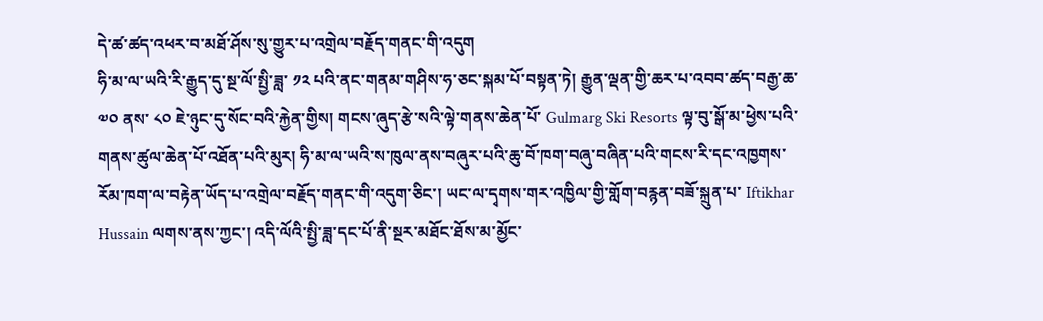དེ་ཚ་ཚད་འཕར་བ་མཐོ་ཤོས་སུ་གྱུར་པ་འགྲེལ་བརྗོད་གནང་གི་འདུག
ཧི་མ་ལ་ཡའི་རི་རྒྱུད་དུ་སྔ་ལོ་སྤྱི་ཟླ་ ༡༢ པའི་ནང་གནམ་གཤིས་ཧ་ཅང་སྐམ་པོ་བསྟན་ཏེ། རྒྱུན་ལྡན་གྱི་ཆར་པ་འབབ་ཚད་བརྒྱ་ཆ་ ༧༠ ནས་ ༨༠ ཇེ་ཉུང་དུ་སོང་བའི་རྐྱེན་གྱིས། གངས་ཞུད་རྩེ་སའི་ལྟེ་གནས་ཆེན་པོ་ Gulmarg Ski Resorts ལྟ་བུ་སྒོ་མ་ཕྱེས་པའི་གནས་ཚུལ་ཆེན་པོ་འཐོན་པའི་མུར། ཧི་མ་ལ་ཡའི་ས་ཁུལ་ནས་བཞུར་པའི་ཆུ་བོ་ཁག་བཞུ་བཞིན་པའི་གངས་རི་དང་འཁྱགས་རོམ་ཁག་ལ་བརྟེན་ཡོད་པ་འགྲེལ་བརྗོད་གནང་གི་འདུག་ཅིང་། ཡང་ལ་དྭགས་གར་འཁྱིལ་གྱི་གློག་བརྙན་བཟོ་སྐྲུན་པ་ Iftikhar Hussain ལགས་ནས་ཀྱང་། འདི་ལོའི་སྤྱི་ཟླ་དང་པོ་ནི་སྔར་མཐོང་ཐོས་མ་མྱོང་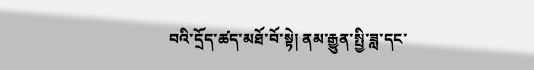བའི་དྲོད་ཚད་མཐོ་བོ་སྟེ། ནམ་རྒྱུན་སྤྱི་ཟླ་དང་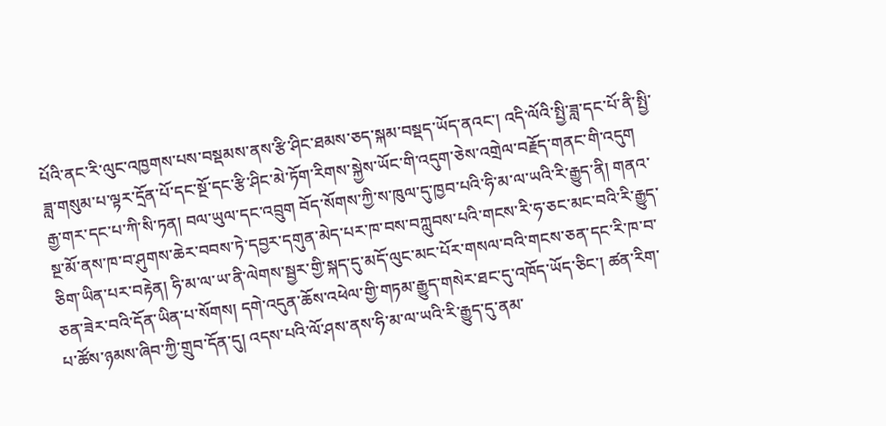པོའི་ནང་རི་ལུང་འཁྱགས་པས་བསྡམས་ནས་རྩི་ཤིང་ཐམས་ཅད་སྐམ་བསྡད་ཡོད་ནའང་། འདི་ལོའི་སྤྱི་ཟླ་དང་པོ་ནི་སྤྱི་ཟླ་གསུམ་པ་ལྟར་དྲོན་པོ་དང་སྔོ་དང་རྩི་ཤིང་མེ་ཏོག་རིགས་སྐྱེས་ཡོང་གི་འདུག་ཅེས་འགྲེལ་བརྗོད་གནང་གི་འདུག
རྒྱ་གར་དང་པ་ཀི་སི་ཏན། བལ་ཡུལ་དང་འབྲུག བོད་སོགས་ཀྱི་ས་ཁུལ་དུ་ཁྱབ་པའི་ཧི་མ་ལ་ཡའི་རི་རྒྱུད་ནི། གནའ་སྔ་མོ་ནས་ཁ་བ་ཤུགས་ཆེར་བབས་ཏེ་དབྱར་དགུན་མེད་པར་ཁ་བས་བཀླུབས་པའི་གངས་རི་ཧ་ཅང་མང་བའི་རི་རྒྱུད་ཅིག་ཡིན་པར་བརྟེན། ཧི་མ་ལ་ཡ་ནི་ལེགས་སྦྱར་གྱི་སྐད་དུ་མདོ་ལུང་མང་པོར་གསལ་བའི་གངས་ཅན་དང་རི་ཁ་བ་ཅན་ཟེར་བའི་དོན་ཡིན་པ་སོགས། དགེ་འདུན་ཆོས་འཕེལ་གྱི་གཏམ་རྒྱུད་གསེར་ཐང་དུ་འཁོད་ཡོད་ཅིང་། ཚན་རིག་པ་ཚོས་ཉམས་ཞིབ་ཀྱི་གྲུབ་དོན་དུ། འདས་པའི་ལོ་ཤས་ནས་ཧི་མ་ལ་ཡའི་རི་རྒྱུད་དུ་ནམ་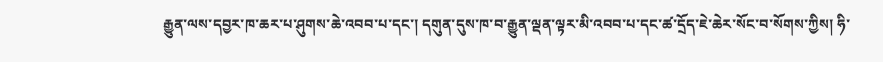རྒྱུན་ལས་དབྱར་ཁ་ཆར་པ་ཤུགས་ཆེ་འབབ་པ་དང་། དགུན་དུས་ཁ་བ་རྒྱུན་ལྡན་ལྟར་མི་འབབ་པ་དང་ཚ་དྲོད་ཇེ་ཆེར་སོང་བ་སོགས་ཀྱིས། ཧི་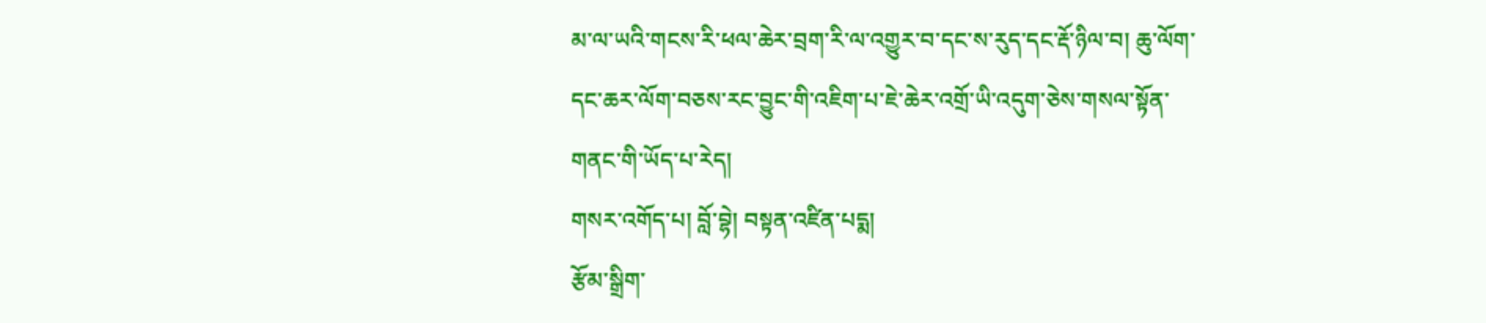མ་ལ་ཡའི་གངས་རི་ཕལ་ཆེར་བྲག་རི་ལ་འགྱུར་བ་དང་ས་རུད་དང་རྡོ་ཉིལ་བ། ཆུ་ལོག་དང་ཆར་ལོག་བཅས་རང་བྱུང་གི་འཇིག་པ་ཇེ་ཆེར་འགྲོ་ཡི་འདུག་ཅེས་གསལ་སྟོན་གནང་གི་ཡོད་པ་རེད།
གསར་འགོད་པ། བློ་བྷེ། བསྟན་འཛིན་པདྨ།
རྩོམ་སྒྲིག་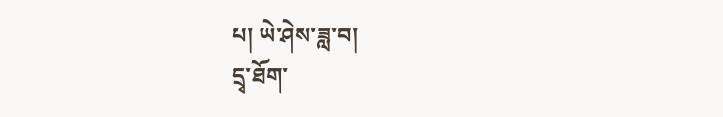པ། ཡེ་ཤེས་ཟླ་བ།
དྲྭ་ཐོག་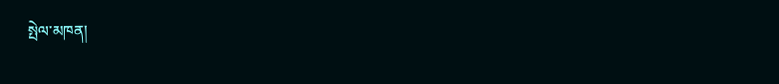སྤེལ་མཁན།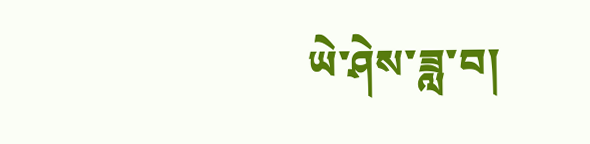ཡེ་ཤེས་ཟླ་བ།